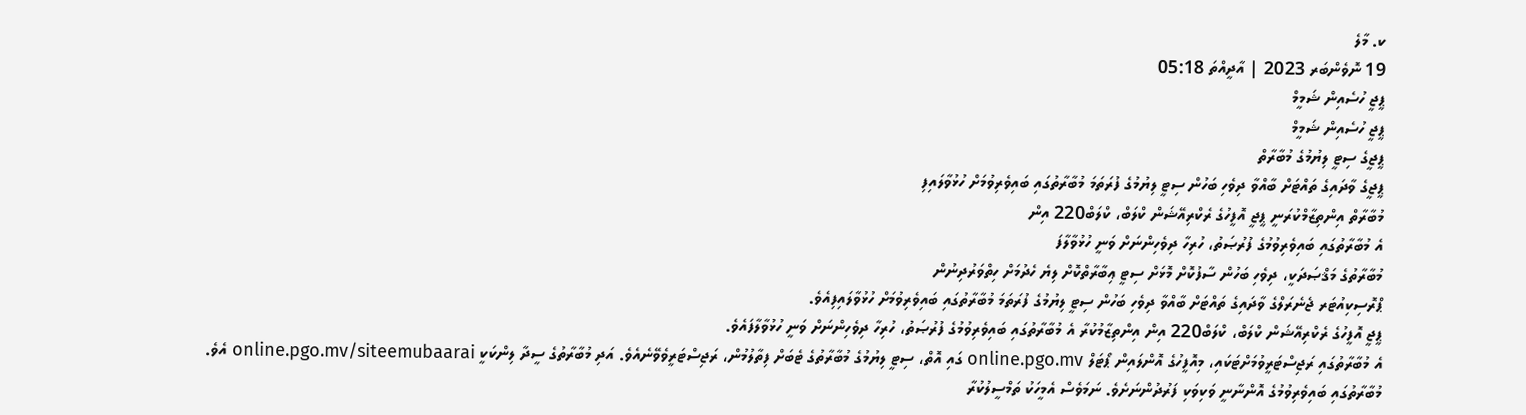ކ. މާލެ
19 ނޮވެންބަރ 2023 | އާދީއްތަ 05:18
ޕީޖީ ހުސެއިން ޝަމީމް
ޕީޖީ ހުސެއިން ޝަމީމް
ޕީޖީގެ ސިޓީ ލިޔުމުގެ މުބާރާތް
ޕީޖީގެ ވާދައިގެ ތައްޓަށް ބާއްވާ ދިވެހި ބަހުން ސިޓީ ލިޔުމުގެ ފުރަތަމަ މުބާރާތުގައި ބައިވެރިވުމަށް ހުޅުވާލައިފި
މުބާރާތް އިންތިޒާމްކުރަނީ ޕީޖީ އޮފީހުގެ ރެކްރިއޭޝަން ކްލަބް، ކްލަބް220 އިން
އެ މުބާރާތުގައި ބައިވެރިވުމުގެ ފުރުޞަތު، ހުރިހާ ދިވެހިންނަށް ވަނީ ހުޅުވާލާފަ
މުބާރާތުގެ މަޤްޞަދަކީ، ދިވެހި ބަހުން ސާފުކޮށް މޮޅަށް ސިޓީ ޢިބާރާތްކޮށް ލިޔެ ހެދުމަށް ހިތްވަރުދިނުން
ޕްރޮސިކިއުޓަރ ޖެނެރަލްގެ ވާދައިގެ ތައްޓަށް ބާއްވާ ދިވެހި ބަހުން ސިޓީ ލިޔުމުގެ ފުރަތަމަ މުބާރާތުގައި ބައިވެރިވުމަށް ހުޅުވާލައިފިއެވެ.
ޕީޖީ އޮފީހުގެ ރެކްރިއޭޝަން ކްލަބް، ކްލަބް220 އިން އިންތިޒާމުކުރާ އެ މުބާރާތުގައި ބައިވެރިވުމުގެ ފުރުޞަތު، ހުރިހާ ދިވެހިންނަށް ވަނީ ހުޅުވާލާފައެވެ.
އެ މުބާރާތުގައި ރަޖިސްޓަރީވުމަށްޓަކައި، މިއޮފީހުގެ އޮންލައިން ޕޯޓަލް online.pgo.mv ގައި އޮތް، ސިޓީ ލިޔުމުގެ މުބާރާތުގެ ޓެބަށް ފިތާލުމުން، ރަޖިސްޓަރީވެވޭނެއެވެ. އަދި މުބާރާތުގެ ސީދާ ލިންކަކީ online.pgo.mv/siteemubaarai އެވެ.
މުބާރާތުގައި ބައިވެރިވުމުގެ އޮންނާނީ ވަކިވަކި ފަރުދުންނަށެވެ. ނަމަވެސް އެމީހަކު ތަމްސީލުކުރާ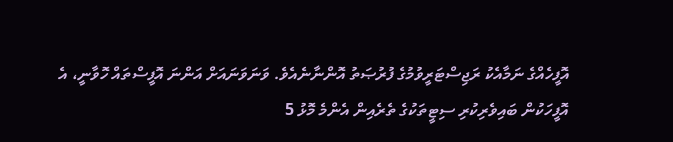އޮފީހެއްގެ ނަމާއެކު ރަޖިސްޓަރީވުމުގެ ފުރުޞަތު އޮންނާނެއެވެ. ވަނަވަނައަށް އަންނަ އޮފީސްތައް ހޮވާނީ، އެ އޮފީހަކުން ބައިވެރިކުރި ސިޓީތަކުގެ ތެރެއިން އެންމެ މޮޅު 5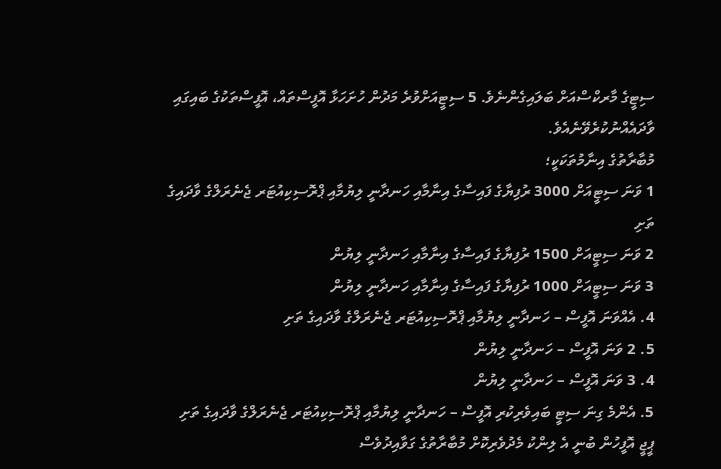ސިޓީގެ މާރކްސްއަށް ބަލައިގެންނެވެ. 5 ސިޓީއަށްވުރެ މަދުން ހުށަހަޅާ އޮފީސްތައް، އޮފީސްތަކުގެ ބައިގައި ވާދައެއްނުކުރެވޭނެއެވެ.
މުބާރާތުގެ އިނާމުތަކަކީ؛
1 ވަނަ ސިޓީއަށް 3000 ރުފިޔާގެ ފައިސާގެ އިނާމާއި ހަނދާނީ ލިޔުމާއި ޕްރޮސިކިއުޓަރ ޖެނެރަލްގެ ވާދައިގެ ތަށި
2 ވަނަ ސިޓީއަށް 1500 ރުފިޔާގެ ފައިސާގެ އިނާމާއި ހަނދާނީ ލިޔުން
3 ވަނަ ސިޓީއަށް 1000 ރުފިޔާގެ ފައިސާގެ އިނާމާއި ހަނދާނީ ލިޔުން
4. އެއްވަނަ އޮފީސް – ހަނދާނީ ލިޔުމާއި ޕްރޮސިކިއުޓަރ ޖެނެރަލްގެ ވާދައިގެ ތަށި
5. 2 ވަނަ އޮފީސް – ހަނދާނީ ލިޔުން
4. 3 ވަނަ އޮފީސް – ހަނދާނީ ލިޔުން
5. އެންމެ ގިނަ ސިޓީ ބައިވެރިކުރި އޮފީސް – ހަނދާނީ ލިޔުމާއި ޕްރޮސިކިއުޓަރ ޖެނެރަލްގެ ވާދައިގެ ތަށި
ޕީޖީ އޮފީހުން ބުނީ އެ ލިންކު މެދުވެރިކޮށް މުބާރާތުގެ ގަވާއިދުވެސް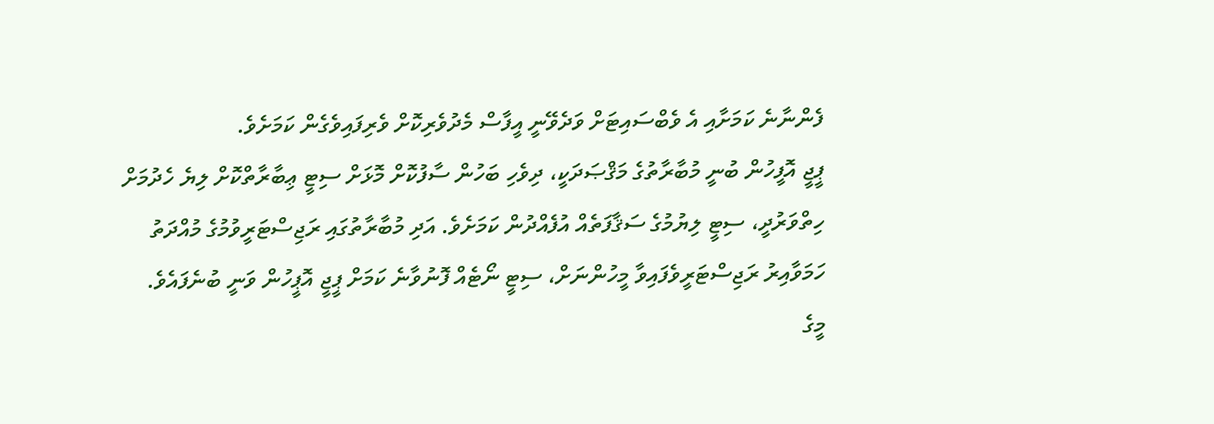ފެންނާނެ ކަމަށާއި އެ ވެބްސައިޓަށް ވަދެވޭނީ އީފާސް މެދުވެރިކޮށް ވެރިފައިވެގެން ކަމަށެވެ.
ޕީޖީ އޮފީހުން ބުނީ މުބާރާތުގެ މަޤްޞަދަކީ، ދިވެހި ބަހުން ސާފުކޮށް މޮޅަށް ސިޓީ ޢިބާރާތްކޮށް ލިޔެ ހެދުމަށް ހިތްވަރުދީ، ސިޓީ ލިޔުމުގެ ސަޤާފަތެއް އުފެއްދުން ކަމަށެވެ. އަދި މުބާރާތުގައި ރަޖިސްޓަރީވުމުގެ މުއްދަތު ހަމަވާއިރު ރަޖިސްޓަރީވެފައިވާ މީހުންނަށް، ސިޓީ ނޯޓެއް ފޮނުވާނެ ކަމަށް ޕީޖީ އޮޕީހުން ވަނީ ބުނެފައެވެ. މީގެ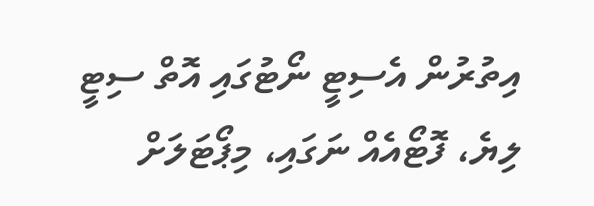އިތުރުން އެސިޓީ ނޯޓުގައި އޮތް ސިޓީ ލިޔެ، ފޮޓޯއެއް ނަގައި، މިޕޯޓަލަށް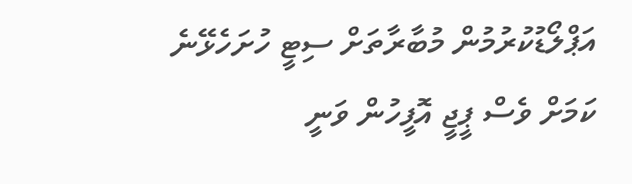އަޕްލޯޑުކުރުމުން މުބާރާތަށް ސިޓީ ހުށަހެޅޭނެ ކަމަށް ވެސް ޕީޖީ އޮފީހުން ވަނީ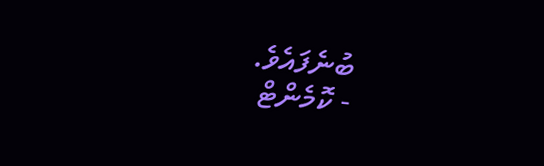ބުނެފައެވެ.
- ކޮމެންޓް